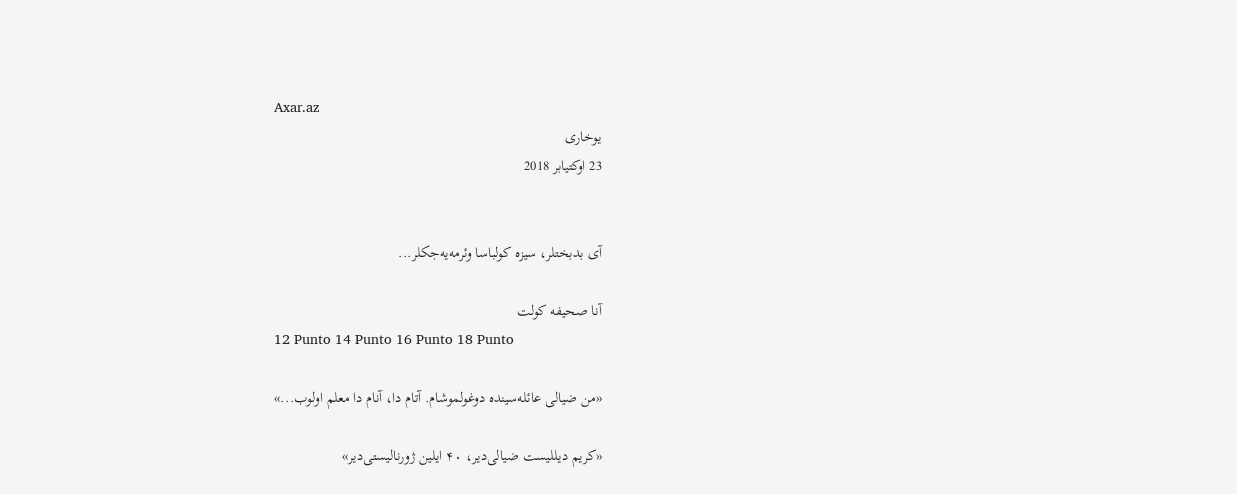Axar.az
یوخاری
23 اوکتیابر 2018


آی بدبختلر، سیزه کولباسا وئرمه‌یه‌جکلر...

آنا صحیفه کولت
12 Punto 14 Punto 16 Punto 18 Punto

«من ضیالی عائله‌سینده دوغولموشام. آتام دا، آنام دا معلم اولوب...»

«کریم دیللیست ضیالی‌دیر، ۴۰ ایلین ژورنالیستی‌دیر»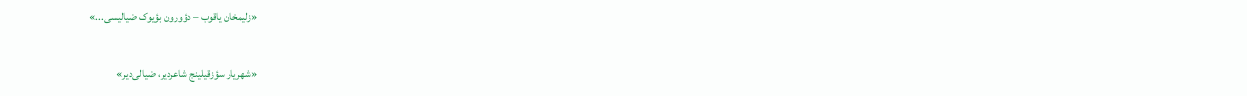«زلیمخان یاقوب – دؤورون بؤیوک ضیالیسی...»

«شهریار سؤزقیلینج شاعردیر، ضیالی‌دیر»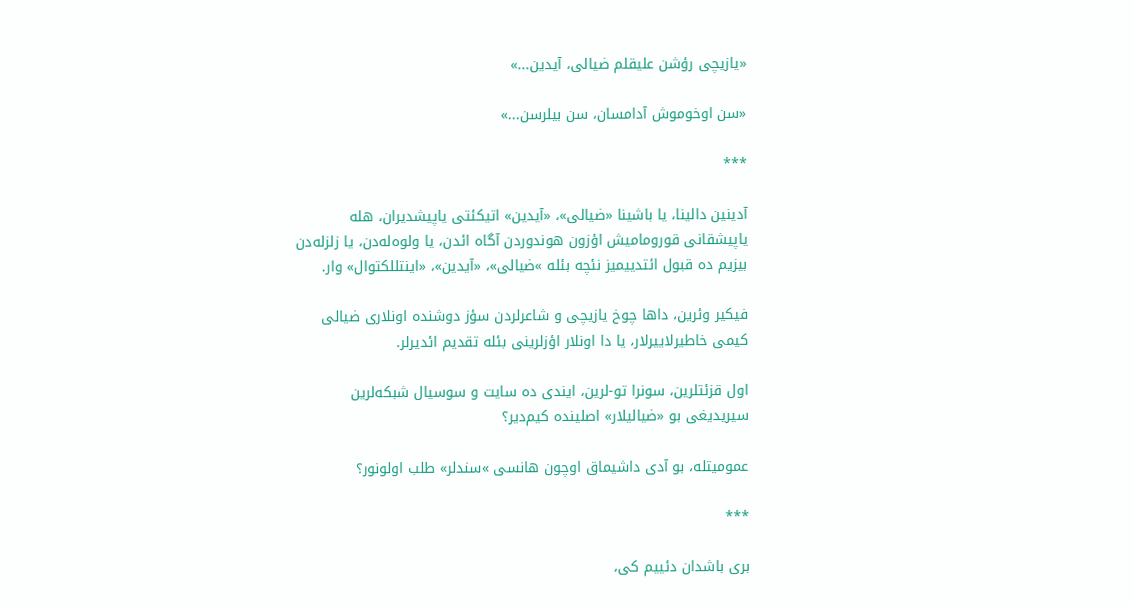«یازیچی رؤشن علیقلم ضیالی، آیدین...»

«سن اوخوموش آدامسان، سن بیلرسن...»

***

آدینین دالینا، یا باشینا «ضیالی»، «آیدین» اتیکئتی یاپیشدیران، هله یاپیشقانی قورومامیش اؤزون هوندوردن آگاه ائد‌ن، یا ولوه‌له‌دن، یا زلزله‌دن بیزیم ده قبول ائتدییمیز نئچه بئله »ضیالی»، «آیدین»، «اینتللکتوال» وار.

فیکیر وئرین، داها چوخ یازیچی و شاعرلردن سؤز دوشنده اونلاری ضیالی کیمی خاطیرلاییرلار، یا دا اونلار اؤزلرینی بئله تقدیم ائدیرلر.

اول قزئتلرین، سونرا تو-لرین، ایندی ده سایت و سوسیال شبکه‌لرین سیریدیغی بو «ضیالیلار» اصلینده کیم‌دیر؟

عمومیتله، بو آدی داشیماق اوچون هانسی »سندلر» طلب اولونور؟

***

بری باشدان دئییم کی،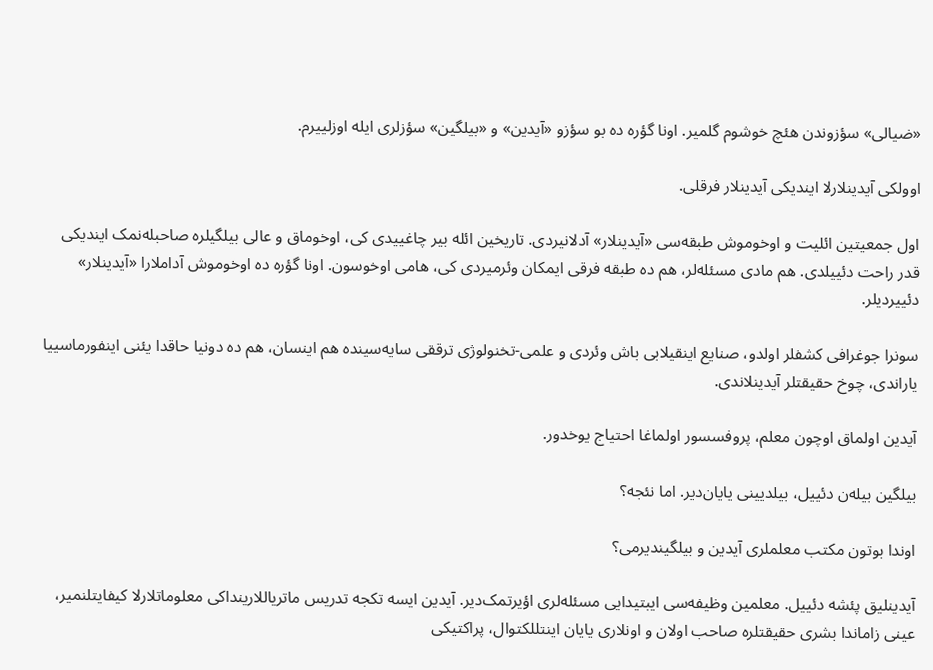«ضیالی» سؤزوندن هئچ خوشوم گلمیر. اونا گؤره ده بو سؤزو «آیدین» و «بیلگین» سؤزلری ایله اوزلییرم.

اوولکی آیدینلارلا ایندیکی آیدینلار فرقلی.

اول جمعیتین ائلیت و اوخوموش طبقه‌سی «آیدینلار» آدلانیردی. تاریخین ائله بیر چاغییدی کی، اوخوماق و عالی بیلگیلره صاحبله‌نمک ایندیکی قدر راحت دئییلدی. هم مادی مسئله‌لر، هم ده طبقه فرقی ایمکان وئرمیردی کی، هامی اوخوسون. اونا گؤره ده اوخوموش آداملارا «آیدینلار» دئییردیلر.

سونرا جوغرافی کشفلر اولدو، صنایع اینقیلابی باش وئردی و علمی-تخنولوژی ترققی سایه‌سینده هم اینسان، هم ده دونیا حاقدا یئنی اینفورماسییا یاراندی، چوخ حقیقتلر آیدینلاندی.

آیدین اولماق اوچون معلم، پروفسسور اولماغا احتیاج یوخدور.

بیلگین بیله‌ن دئییل، بیلدیینی یایان‌دیر. اما نئجه؟

اوندا بوتون مکتب معلملری آیدین و بیلگیندیرمی؟

آیدینلیق پئشه دئییل. معلمین وظیفه‌سی ایبتیدایی مسئله‌لری اؤیرتمک‌دیر. آیدین ایسه تکجه تدریس ماتریاللارینداکی معلوماتلارلا کیفایتلنمیر، عینی زاماندا بشری حقیقتلره صاحب اولان و اونلاری یایان اینتللکتوال، پراکتیکی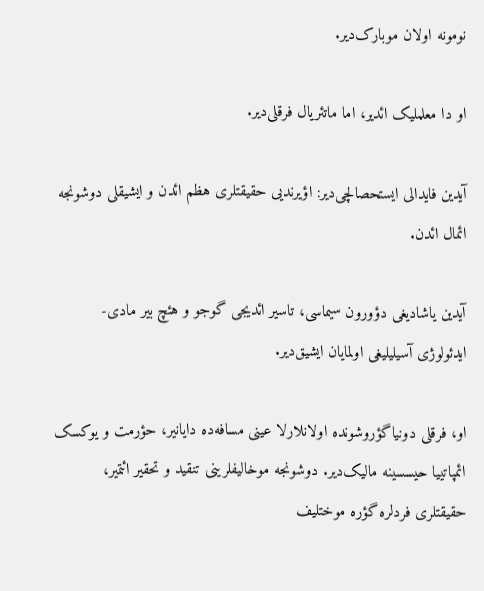نومونه اولان موبارک‌دیر.

او دا معلملیک ائدیر، اما ماتئریال فرقلی‌دیر.

آیدین فایدالی ایستحصالچی‌دیر: اؤیرندیی حقیقتلری هظم ائد‌ن و ایشیقلی دوشونجه ائمال ائد‌ن.

آیدین یاشادیغی دؤورون سیماسی، تاسیر ائدیجی گوجو و هئچ بیر مادی-ایدئولوژی آسیلیلیغی اولمایان ایشیق‌دیر.

او، فرقلی دونیاگؤروشونده اولانلارلا عینی مسافه‌ده دایانیر، حؤرمت و یوکسک ائمپاتییا حیسسینه مالیک‌دیر. دوشونجه موخالیفلرینی تنقید و تحقیر ائتمیر، حقیقتلری فردلره گؤره موختلیف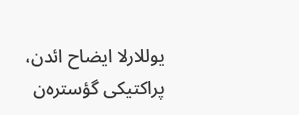یوللارلا ایضاح ائد‌ن، پراکتیکی گؤستره‌ن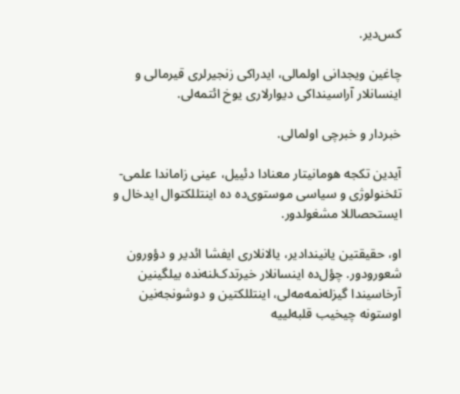کس‌دیر.

چاغین ویجدانی اولمالی، ایدراکی زنجیرلری قیرمالی و اینسانلار آراسینداکی دیوارلاری یوخ ائتمه‌لی.

خبردار و خبرچی اولمالی.

آیدین تکجه هومانیتار معنادا دئییل، عینی زاماندا علمی-تئخنولوژی و سیاسی موستوی‌ده ده اینتللکتوال ایدخال و ایستحصاللا مشغولدور.

او، حقیقتین یانیندادیر، یالانلاری ایفشا ائدیر و دؤورون شعورودور. چؤل‌ده اینسانلار خیرتدک‌لنه‌نده بیلگینین آرخاسیندا گیزله‌نمه‌مه‌لی، اینتللکتین و دوشونجه‌نین اوستونه چیخیب قلبه‌لییه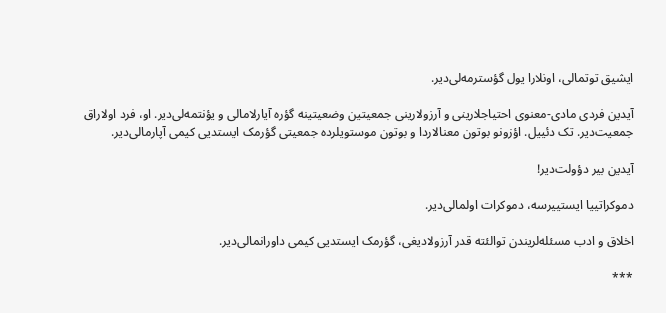ایشیق توتمالی، اونلارا یول گؤسترمه‌لی‌دیر.

آیدین فردی مادی-معنوی احتیاجلارینی و آرزولارینی جمعیتین وضعیتینه گؤره آیارلامالی و یؤنتمه‌لی‌دیر. او، فرد اولاراق جمعیت‌دیر. تک دئییل. اؤزونو بوتون معنالاردا و بوتون موستویلرده جمعیتی گؤرمک ایستدیی کیمی آپارمالی‌دیر.

آیدین بیر دؤولت‌دیر!

دموکراتییا ایستییرسه، دموکرات اولمالی‌دیر.

اخلاق و ادب مسئله‌لریندن توالئته قدر آرزولادیغی، گؤرمک ایستدیی کیمی داورانمالی‌دیر.

***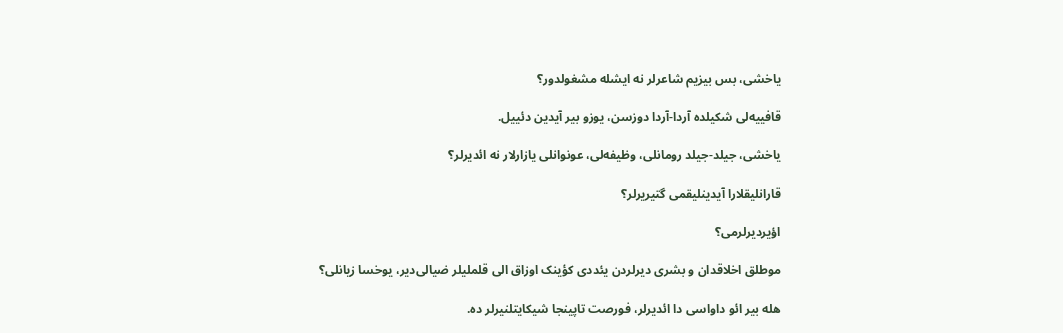یاخشی، بس بیزیم شاعرلر نه ایشله مشغولدور؟

قافییه‌لی شکیلده آردا-آردا دوزسن، یوزو بیر آیدین دئییل.

یاخشی، جیلد-جیلد رومانلی، وظیفه‌لی، عونوانلی یازارلار نه ائدیرلر؟

قارانلیقلارا آیدینلیقمی گتیریرلر؟

اؤیردیرلرمی؟

موطلق اخلاقدان و بشری دیرلردن یئددی کؤینک اوزاق الی قلملیلر ضیالی‌دیر، یوخسا زیانلی؟

هله بیر ائو داواسی دا ائدیرلر، فورصت تاپینجا شیکایتلنیرلر ده.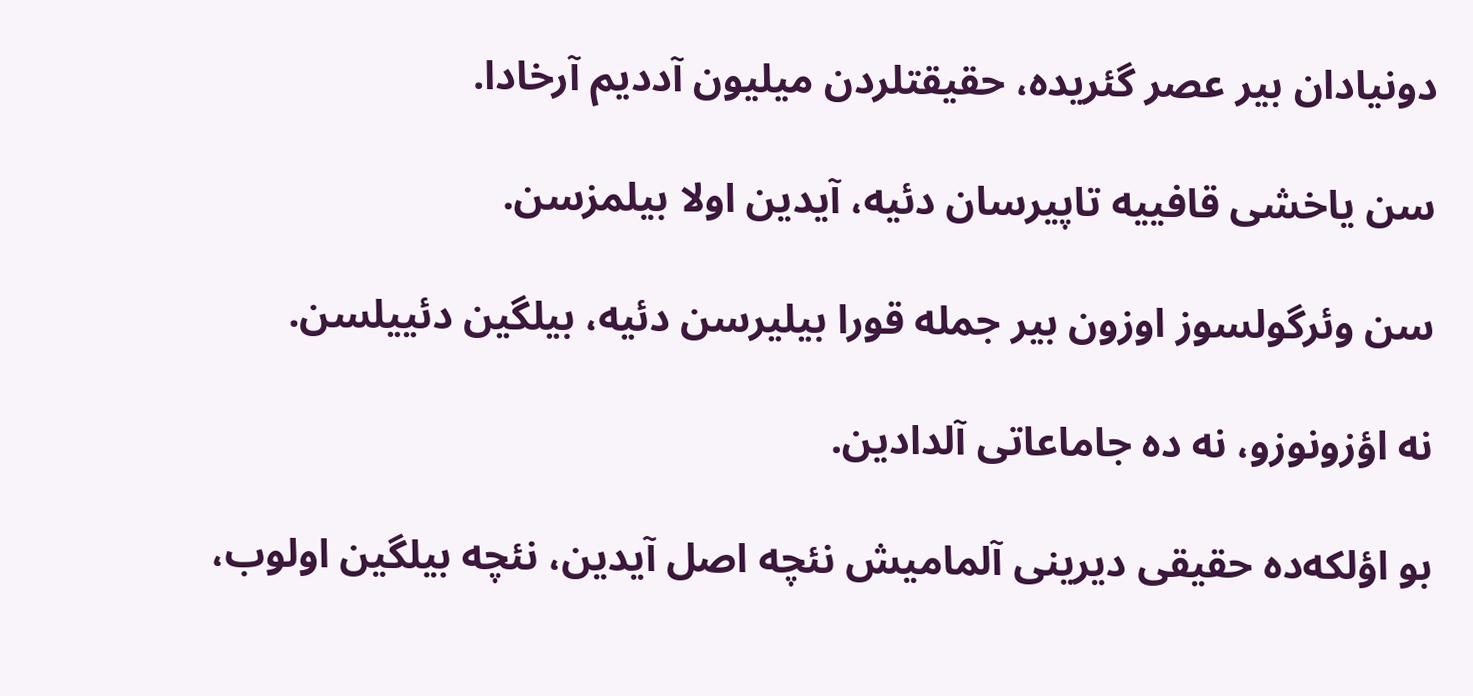دونیادان بیر عصر گئریده، حقیقتلردن میلیون آددیم آرخادا.

سن یاخشی قافییه تاپیرسان دئیه، آیدین اولا بیلمزسن.

سن وئرگولسوز اوزون بیر جمله قورا بیلیرسن دئیه، بیلگین دئییلسن.

نه اؤزونوزو، نه ده جاماعاتی آلدادین.

بو اؤلکه‌ده حقیقی دیرینی آلمامیش نئچه اصل آیدین، نئچه بیلگین اولوب،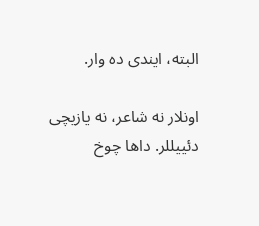البته، ایندی ده وار.

اونلار نه شاعر، نه یازیچی دئییللر. داها چوخ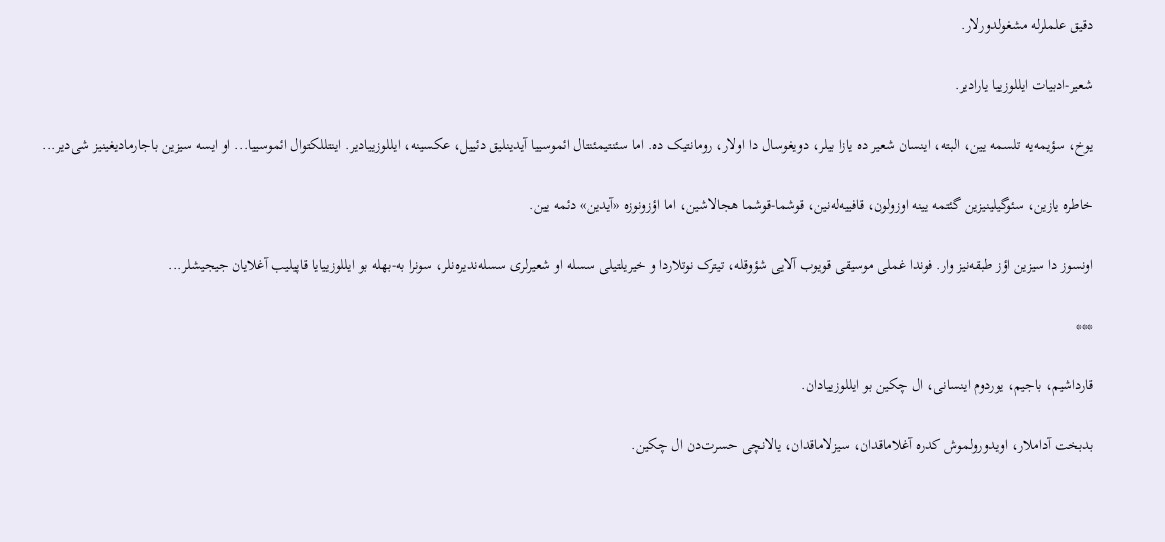دقیق علملرله مشغولدورلار.

شعیر-ادبیات ایللوزییا یارادیر.

یوخ، سؤیمه‌یه تلسمه یین، البته، اینسان شعیر ده یازا بیلر، دویغوسال دا اولار، رومانتیک ده. اما سئنتیمئنتال ائموسییا آیدینلیق دئییل، عکسینه، ایللوزییادیر. اینتللکتوال ائموسییا... او ایسه سیزین باجارمادیغینیز شی‌دیر...

خاطره یازین، سئوگیلینیزین گئتمه یینه اوزولون، قافییه‌له‌نین، قوشما-قوشما هجالاشین، اما اؤزونوزه «آیدین» دئمه یین.

اونسوز دا سیزین اؤز طبقه‌نیز وار. فوندا غملی موسیقی قویوب آلایی شؤوقله، تیترک نوتلاردا و خیریلتیلی سسله او شعیرلری سسله‌ندیره‌نلر، سونرا به-بهله بو ایللوزییایا قاپیلیب آغلایان جیجیشلر...

***

قارداشیم، باجیم، یوردوم اینسانی، ال چکین بو ایللوزییادان.

بدبخت آداملار، اویدورولموش کدره آغلاماقدان، سیزلاماقدان، یالانچی حسرت‌دن ال چکین.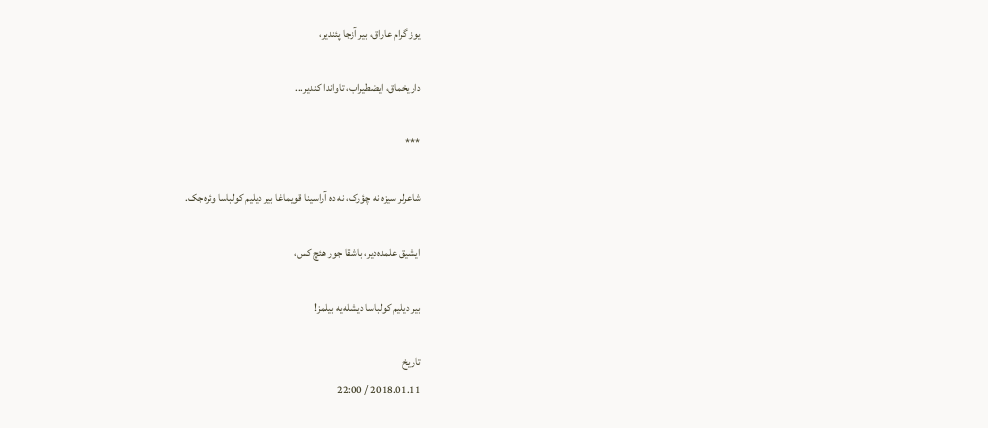یوز گرام عاراق، بیر آزجا پئندیر،

داریخماق، ایضطیراب، تاواندا کندیر...

***

شاعرلر سیزه نه چؤرک، نه ده آراسینا قویماغا بیر دیلیم کولباسا وئره‌جک.

ایشیق علمده‌دیر، باشقا جور هئچ کس،

بیر دیلیم کولباسا دیشله‌یه بیلمز!

تاریخ
2018.01.11 / 22:00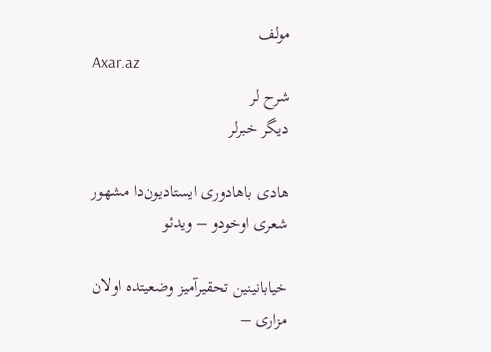مولف
Axar.az
شرح لر
دیگر خبرلر

هادی باهادوری ایستادیون‌دا مشهور شعری اوخودو – ویدئو

خیابانینین تحقیرآمیز وضعیتده اولان مزاری –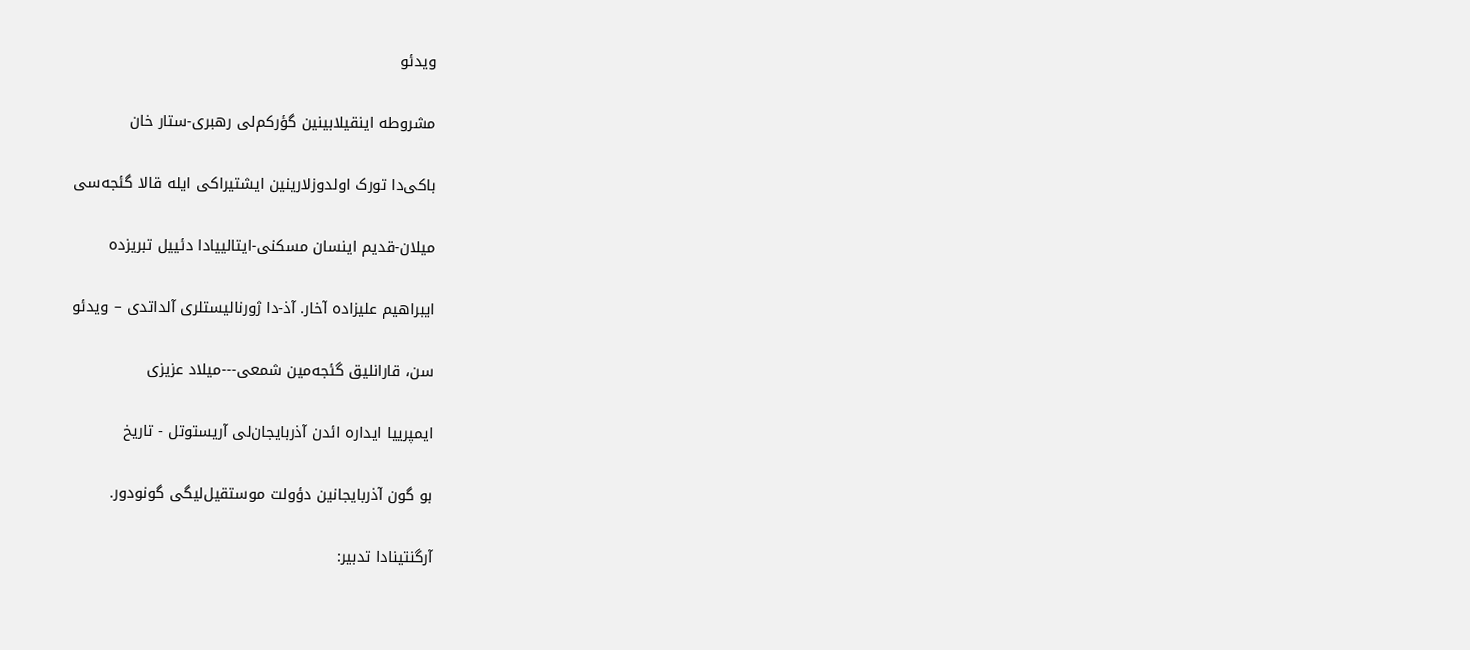ویدئو

مشروطه اینقیلابینین گؤرکم‌لی رهبری-ستار خان

باکی‌دا تورک اولدوزلارینین ایشتیراکی ایله قالا گئجه‌سی

میلان-قدیم اینسان مسکنی-ایتالییادا دئییل تبریزده

ایبراهیم علیزاده آخار. آذ-دا ژورنالیستلری آلداتدی – ویدئو

سن، قارانلیق گئجه‌مین شمعی---میلاد عزیزی

ایمپرییا ایداره ائد‌ن آذربایجان‌لی آریستوتل - تاریخ

بو گون آذربایجانین دؤولت موستقیل‌لیگی گونودور.

آرگنتینادا تدبیر: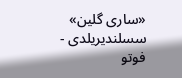«ساری گلین» سسلندیریلدی - فوتو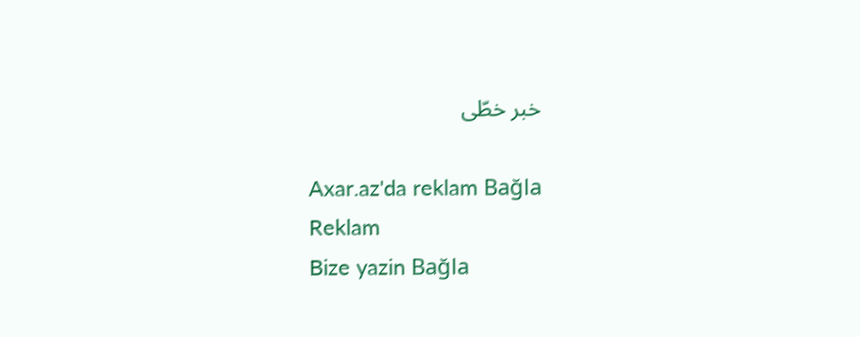خبر خطّی

Axar.az'da reklam Bağla
Reklam
Bize yazin Bağla